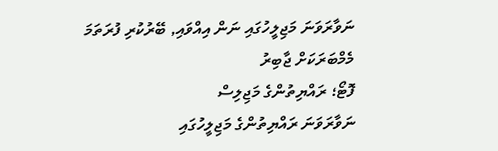ނަވާރަވަނަ މަޖިލީހުގައި ނަން އިއްވައި, ބޭރުކުރި ފުރަތަމަ މެމްބަރަކަށް ޖާބިރު
ފޮޓޯ؛ ރައްޔިތުންގެ މަޖިލިސް
ނަވާރަވަނަ ރައްޔިތުންގެ މަޖިލީހުގައި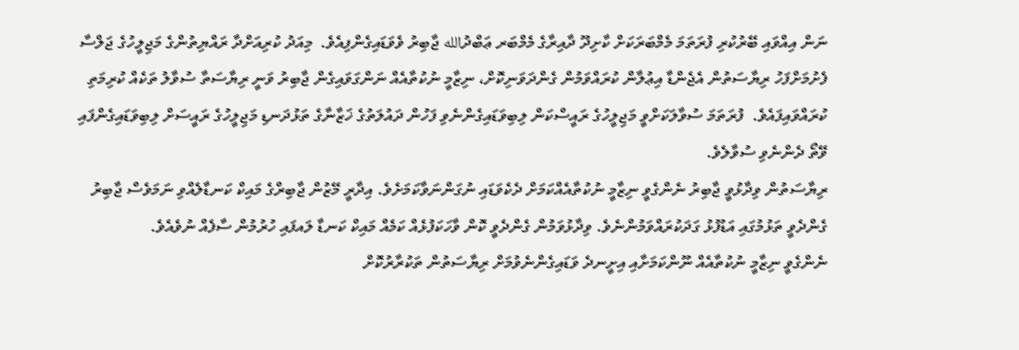ނަން އިއްވައި ބޭރުކުރި ފުރަތަމަ މެމްބަރަކަށް ކާށިދޫ ދާއިރާގެ މެމްބަރ ޢަބްދުالله ޖާބިރު ވެވަޑައިގެންފިއެވެ.  މިއަދު ކުރިއަށްދާ ރައްޔިތުންގެ މަޖިލީހުގެ ޖަލްސާ ފެށުމަށްފަހު ރިޔާސަތުން އެޖެންޑާ އިޢުލާން ކުރައްވަމުން ގެންދަވަނިކޮށް، ނިޒާމީ ނުކުތާއެއް ނަންގަވައިގެން ޖާބިރު ވަނީ ރިޔާސަތާ ސުވާލު ތަކެއް ކުރިމަތި ކުރައްވައިފައެވެ.  ފުރަތަމަ ސުވާލަކަށްވީ މަޖިލީހުގެ ރައީސްކަން ލިބިވަޑައިގެންނެވި ފަހުން ދައުލަތުގެ ޚަޒާނާގެ ތަޅުދަނޑި މަޖިލީހުގެ ރައީސަށް ލިބިވަޑައިގެންފައި ވޭތޯ ދެންނެވި ސުވާލެވެ.
ރިޔާސަތުން ވިދާޅުވީ ޖާބިރު ނެންގެވީ ނިޒާމީ ނުކުތާއެއްކަމަށް ދެކެވަޑައި ނުގަންނަވާކަމަށެވެ. އިދާރީ މޭޒުން ޖާބިރްގެ މައިކް ކަނޑާލެއްވި ނަމަވެސް ޖާބިރު ގެންދެވީ ތަޅުމުގައި އަޑުފުޅު ގަދަކުރައްވަމުންނެވެ. ވިދާޅުވަމުން ގެންދެވީ ކޮން ވާހަކަފުޅެއް ކަމެއް މައިކް ކަނޑާ ލައފައި ހުރުމުން ސާފެއް ނުވެއެވެ.
ނެންގެވީ ނިޒާމީ ނުކުތާއެއް ނޫންކަމަށާއި އިށީނދެ ވަޑައިގެންނެވުމަށް ރިޔާސަތުން ތަކުރާރުކޮށް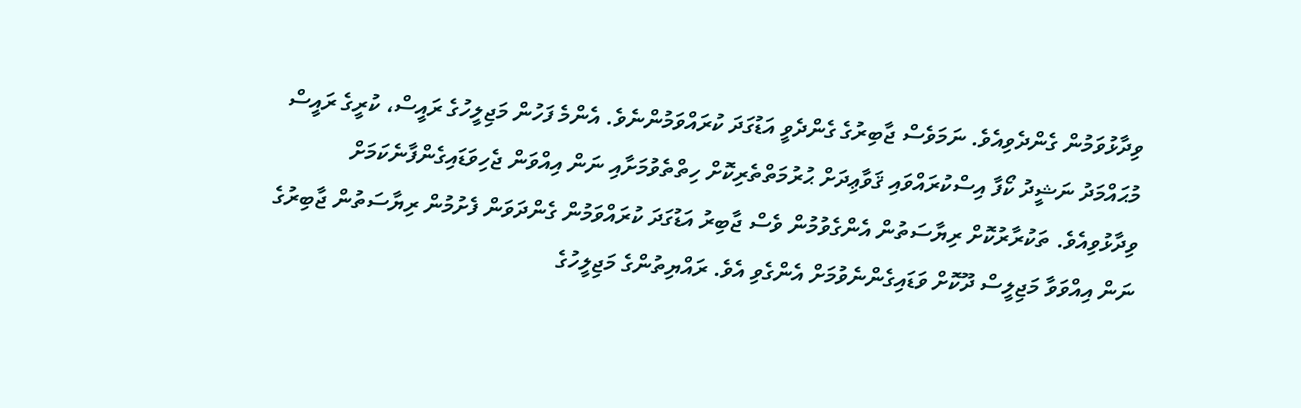ވިދާޅުވަމުން ގެންދެވިއެވެ. ނަމަވެސް ޖާބިރުގެ ގެންދެވީ އަޑުގަދަ ކުރައްވަމުންނެވެ. އެންމެ ފަހުން މަޖިލީހުގެ ރައީސް، ކުރީގެ ރައީސް މުޙައްމަދު ނަޝީދު ކޯފާ އިސްކުރައްވައި ޤަވާޢިދަށް ޙުރުމަތްތެރިކޮށް ހިތްތެވުމަށާއި ނަން އިއްވަން ޖެހިވަޑައިގެންފާނެކަމަށް ވިދާޅުވިއެވެ. ތަކުރާރުކޮށް ރިޔާސަތުން އެންގެވުމުން ވެސް ޖާބިރު އަޑުގަދަ ކުރައްވަމުން ގެންދަވަން ފެށުމުން ރިޔާސަތުން ޖާބިރުގެ ނަން އިއްވަވާ މަޖިލީސް ދޫކޮށް ވަޑައިގެންނެވުމަށް އެންގެވި އެވެ. ރައްޔިތުންގެ މަޖިލީހުގެ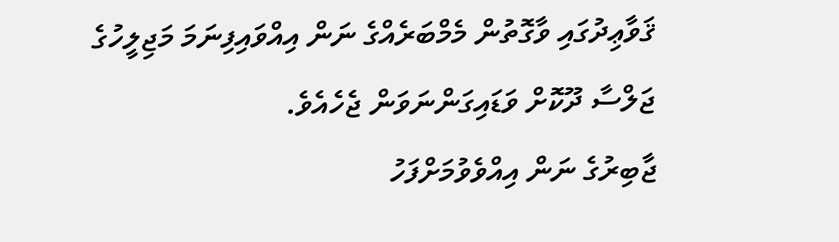ޤަވާޢިދުގައި ވާގޮތުން މެމްބަރެއްގެ ނަން އިއްވައިފިނަމަ މަޖިލީހުގެ ޖަލްސާ ދޫކޮށް ވަޑައިގަންނަވަން ޖެހެއެވެ.
ޖާބިރުގެ ނަން އިއްވެވުމަށްފަހު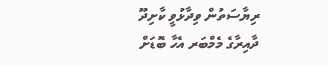ރިޔާސަތުން ވިދާޅުވީ ކާށިދޫ ދާއިރާގެ މެމްބަރ އެހާ ބޮޑަށް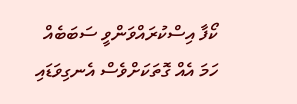ކޯފާ އިސްކުރައްވަންވީ ސަބަބެއް ހަމަ އެއް ގޮތަކަށްވެސް އެނގިވަޑައި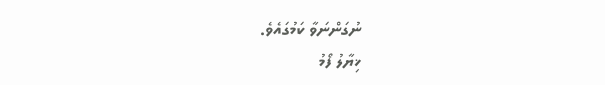ނުގަންނަވާ ކަމުގައެވެ.
ޚިޔާލު ފޯމު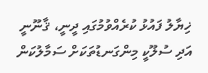ޚިޔާލު ފައުޅު ކުރެއްވުމުގައި ދީނީ، ޤާނޫނީ އަދި ސުލޫކީ މިންގަނޑުތަކަށް ސަމާލުކަން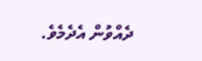ދެއްވުން އެދެމެވެ.